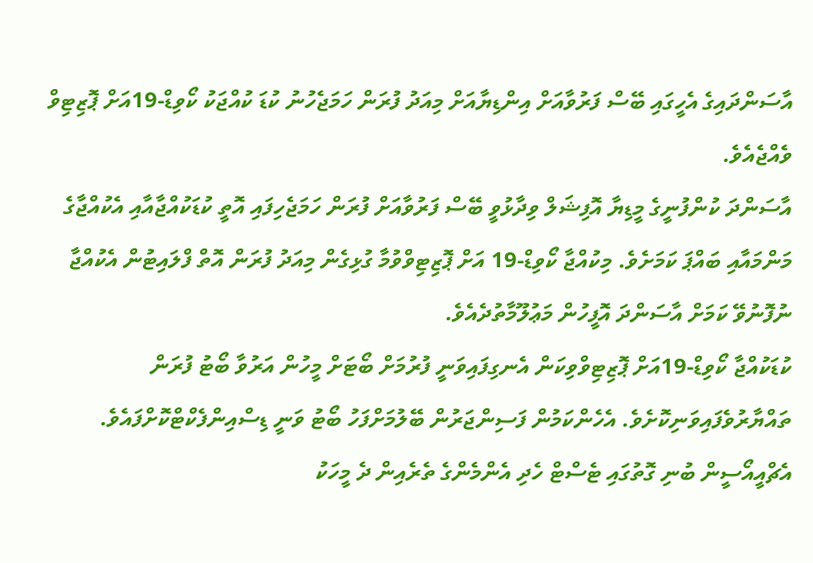އާސަންދައިގެ އެހީގައި ބޭސް ފަރުވާއަށް އިންޑިޔާއަށް މިއަދު ފުރަން ހަމަޖެހުނު ކުޑަ ކުއްޖަކު ކޯވިޑް-19އަށް ޕޮޒިޓިވް ވެއްޖެއެވެ.
އާސަންދަ ކުންފުނީގެ މީޑިޔާ އޮފިޝަލް ވިދާޅުވީ ބޭސް ފަރުވާއަށް ފުރަން ހަމަޖެހިފައި އޮތީ ކުޑަކުއްޖާއާއި އެކުއްޖާގެ މަންމައާއި ބައްޕަ ކަމަށެވެ. މިކުއްޖާ ކޯވިޑް-19 އަށް ޕޮޒިޓިވްވުމާ ގުޅިގެން މިއަދު ފުރަން އޮތް ފްލައިޓުން އެކުއްޖާ ނުފޮނުވޭ ކަމަށް އާސަންދަ އޮފީހުން މަޢުލޫމާތުދެއެވެ.
ކުޑަކުއްޖާ ކޯވިޑް-19އަށް ޕޮޒިޓިވްވިކަން އެނގިފައިވަނީ ފުރުމަށް ބޯޓަށް މީހުން އަރުވާ ބޯޓު ފުރަން ތައްޔާރުވެފައިވަނިކޮށެވެ. އެހެންކަމުން ފަސިންޖަރުން ބޭލުމަށްފަހު ބޯޓު ވަނީ ޑިސްއިންފެކްޓްކޮށްފައެވެ.
އެޗްއީއޯސީން ބުނި ގޮތުގައި ޓެސްޓް ހެދި އެންމެންގެ ތެރެއިން ދެ މީހަކު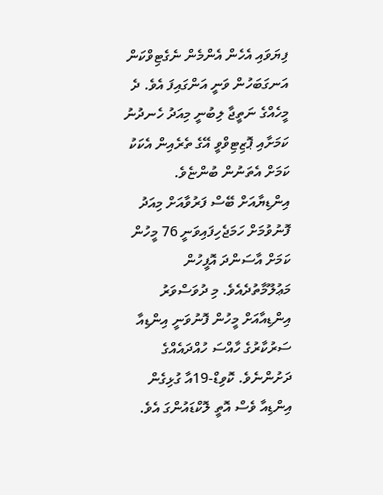ފިޔަވައި އެހެން އެންމެން ނެގެޓިވްކަން އަނގަބަހުން ވަނީ އަންގައިފަ އެވެ. ދެ މީހެއްގެ ނަތީޖާ ލިބުނީ މިއަދު ހެނދުނު ކަމަށާއި ޕޮޒިޓިވްވީ އޭގެ ތެރެއިން އެކަކު ކަމަށް އެތަނުން ބުންޏެވެ.
އިންޑިޔާއަށް ބޭސް ފަރުވާއަށް މިއަދު ފޮނުވުމަށް ހަމަޖެހިފައިވަނީ 76 މީހުން ކަމަށް އާސަންދަ އޮފީހުން މަޢުލޫމާތުދެއެވެ. މި ދުވަސްވަރު އިންޑިއާއަށް މީހުން ފޮނުވަނީ އިންޑިއާ ސަރުކާރުގެ ހާއްސަ ހުއްދައެއްގެ ދަށުންނެވެ. ކޮވިޑް-19އާ ގުޅިގެން އިންޑިއާ ވެސް އޮތީ ލޮކްޑައުންގަ އެވެ.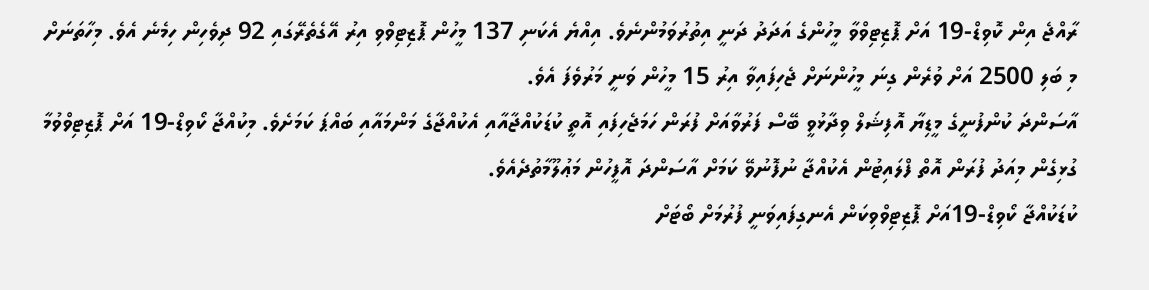ރާއްޖެ އިން ކޮވިޑް-19 އަށް ޕޮޒިޓިވްވާ މީހުންގެ އަދަދު ދަނީ އިތުރުވަމުންނެވެ. އިއްޔެ އެކަނި 137 މީހުން ޕޮޒިޓިވްވި އިރު އޭގެތެރޭގައި 92 ދިވެހިން ހިމެނެ އެވެ. މިހާތަނަށް މި ބަލި 2500 އަށް ވުރެން ގިނަ މީހުންނަށް ޖެހިފައިވާ އިރު 15 މީހުން ވަނީ މަރުވެފަ އެވެ.
އާސަންދަ ކުންފުނީގެ މީޑިޔާ އޮފިޝަލް ވިދާޅުވީ ބޭސް ފަރުވާއަށް ފުރަން ހަމަޖެހިފައި އޮތީ ކުޑަކުއްޖާއާއި އެކުއްޖާގެ މަންމައާއި ބައްޕަ ކަމަށެވެ. މިކުއްޖާ ކޯވިޑް-19 އަށް ޕޮޒިޓިވްވުމާ ގުޅިގެން މިއަދު ފުރަން އޮތް ފްލައިޓުން އެކުއްޖާ ނުފޮނުވޭ ކަމަށް އާސަންދަ އޮފީހުން މަޢުލޫމާތުދެއެވެ.
ކުޑަކުއްޖާ ކޯވިޑް-19އަށް ޕޮޒިޓިވްވިކަން އެނގިފައިވަނީ ފުރުމަށް ބޯޓަށް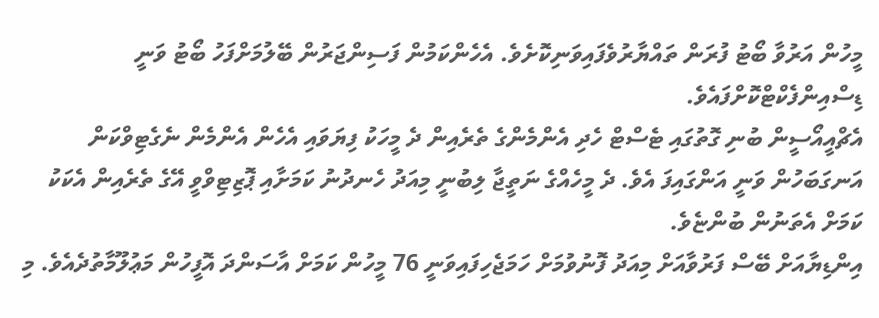މީހުން އަރުވާ ބޯޓު ފުރަން ތައްޔާރުވެފައިވަނިކޮށެވެ. އެހެންކަމުން ފަސިންޖަރުން ބޭލުމަށްފަހު ބޯޓު ވަނީ ޑިސްއިންފެކްޓްކޮށްފައެވެ.
އެޗްއީއޯސީން ބުނި ގޮތުގައި ޓެސްޓް ހެދި އެންމެންގެ ތެރެއިން ދެ މީހަކު ފިޔަވައި އެހެން އެންމެން ނެގެޓިވްކަން އަނގަބަހުން ވަނީ އަންގައިފަ އެވެ. ދެ މީހެއްގެ ނަތީޖާ ލިބުނީ މިއަދު ހެނދުނު ކަމަށާއި ޕޮޒިޓިވްވީ އޭގެ ތެރެއިން އެކަކު ކަމަށް އެތަނުން ބުންޏެވެ.
އިންޑިޔާއަށް ބޭސް ފަރުވާއަށް މިއަދު ފޮނުވުމަށް ހަމަޖެހިފައިވަނީ 76 މީހުން ކަމަށް އާސަންދަ އޮފީހުން މަޢުލޫމާތުދެއެވެ. މި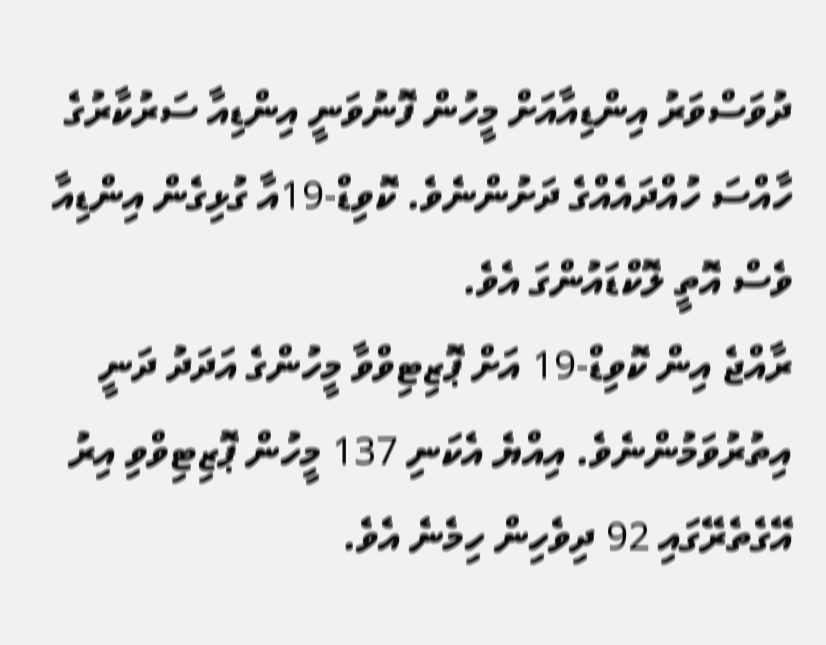ދުވަސްވަރު އިންޑިއާއަށް މީހުން ފޮނުވަނީ އިންޑިއާ ސަރުކާރުގެ ހާއްސަ ހުއްދައެއްގެ ދަށުންނެވެ. ކޮވިޑް-19އާ ގުޅިގެން އިންޑިއާ ވެސް އޮތީ ލޮކްޑައުންގަ އެވެ.
ރާއްޖެ އިން ކޮވިޑް-19 އަށް ޕޮޒިޓިވްވާ މީހުންގެ އަދަދު ދަނީ އިތުރުވަމުންނެވެ. އިއްޔެ އެކަނި 137 މީހުން ޕޮޒިޓިވްވި އިރު އޭގެތެރޭގައި 92 ދިވެހިން ހިމެނެ އެވެ.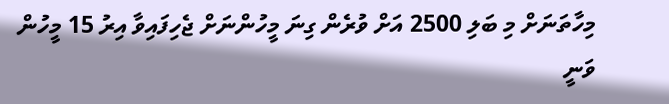މިހާތަނަށް މި ބަލި 2500 އަށް ވުރެން ގިނަ މީހުންނަށް ޖެހިފައިވާ އިރު 15 މީހުން ވަނީ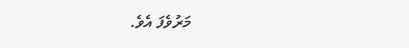މަރުވެފަ އެވެ.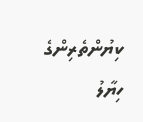ކިޔުންތެރިންގެ ހިޔާލު